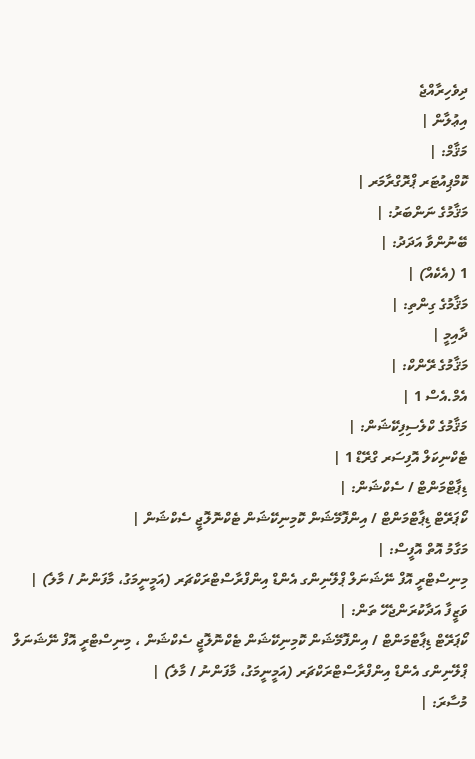ދިވެހިރާއްޖެ
އިޢުލާން |
މަޤާމް: |
ކޮމްޕިއުޓަރ ޕްރޮގްރާމަރ |
މަޤާމުގެ ނަންބަރު: |
ބޭނުންވާ އަދަދު: |
1 (އެކެއް) |
މަޤާމުގެ ގިންތި: |
ދާއިމީ |
މަޤާމުގެ ރޭންކް: |
އެމް.އެސް 1 |
މަޤާމުގެ ކްލެސިފިކޭޝަން: |
ޓެކްނިކަލް އޮފިސަރ ގްރޭޑް 1 |
ޑިޕާޓްމަންޓް / ސެކްޝަން: |
ކޯޕަރޭޓް ޑިޕާޓްމަންޓް / އިންފޮމޭޝަން ކޮމިނިކޭޝަން ޓެކްނޮލޮޖީ ސެކްޝަން |
މަގާމު އޮތް އޮފީސް: |
މިނިސްޓްރީ އޮފް ނޭޝަނަލް ޕްލޭނިންގ އެންޑް އިންފްރާސްޓްރަކްޗަރ (އަމީނީމަގު، މާފަންނު / މާލެ) |
ވަޒީފާ އަދާކުރަންޖެހޭ ތަން: |
ކޯޕަރޭޓް ޑިޕާޓްމަންޓް / އިންފޮމޭޝަން ކޮމިނިކޭޝަން ޓެކްނޮލޮޖީ ސެކްޝަން ، މިނިސްޓްރީ އޮފް ނޭޝަނަލް ޕްލޭނިންގ އެންޑް އިންފްރާސްޓްރަކްޗަރ (އަމީނީމަގު، މާފަންނު / މާލެ) |
މުސާރަ: |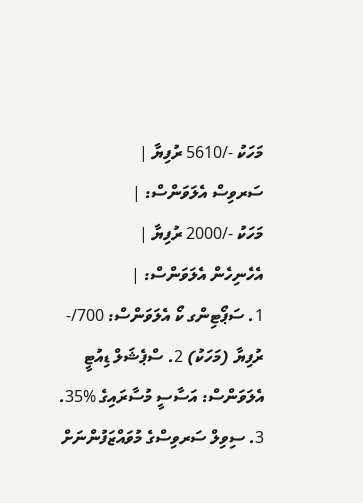މަހަކު -/5610 ރުފިޔާ |
ސަރވިސް އެލަވަންސް: |
މަހަކު -/2000 ރުފިޔާ |
އެހެނިހެން އެލަވަންސް: |
1. ސަޕޯޓިންގ ކޯ އެލަވަންސް: 700/- ރުފިޔާ (މަހަކު) 2. ސްޕެޝަލް ޑިއުޓީ އެލަވަންސް: އަސާސީ މުސާރައިގެ %35. 3. ސިވިލް ސަރވިސްގެ މުވައްޒަފުންނަށް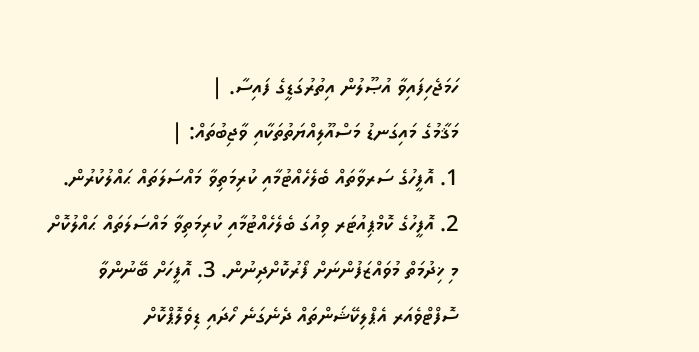ހަމަޖެހިފައިވާ އުޞޫލުން އިތުރުގަޑީގެ ފައިސާ. |
މަޤާމުގެ މައިގަނޑު މަސްއޫލިއްޔަތުތަކާއި ވާޖިބުތައް: |
1. އޮފީހުގެ ސަރވާތައް ބެލެހެއްޓުމާއި ކުރިމަތިވާ މައްސަލަތައް ޙައްލުކުރުން. 2. އޮފީހުގެ ކޮމްޕިއުޓަރ ވިއުގަ ބެލެހެއްޓުމާއި ކުރިމަތިވާ މައްސަލަތައް ޙައްލުކޮށް މި ޚިދުމަތް މުވައްޒަފުންނަށް ފޯރުކޮށްދިނުން. 3. އޮފީހަށް ބޭނުންވާ ސޮފްޓްވެއަރ އެޕްލިކޭޝަންތައް ދެނެގަނެ ހޯދައި ޑިވެލޮޕްކޮށް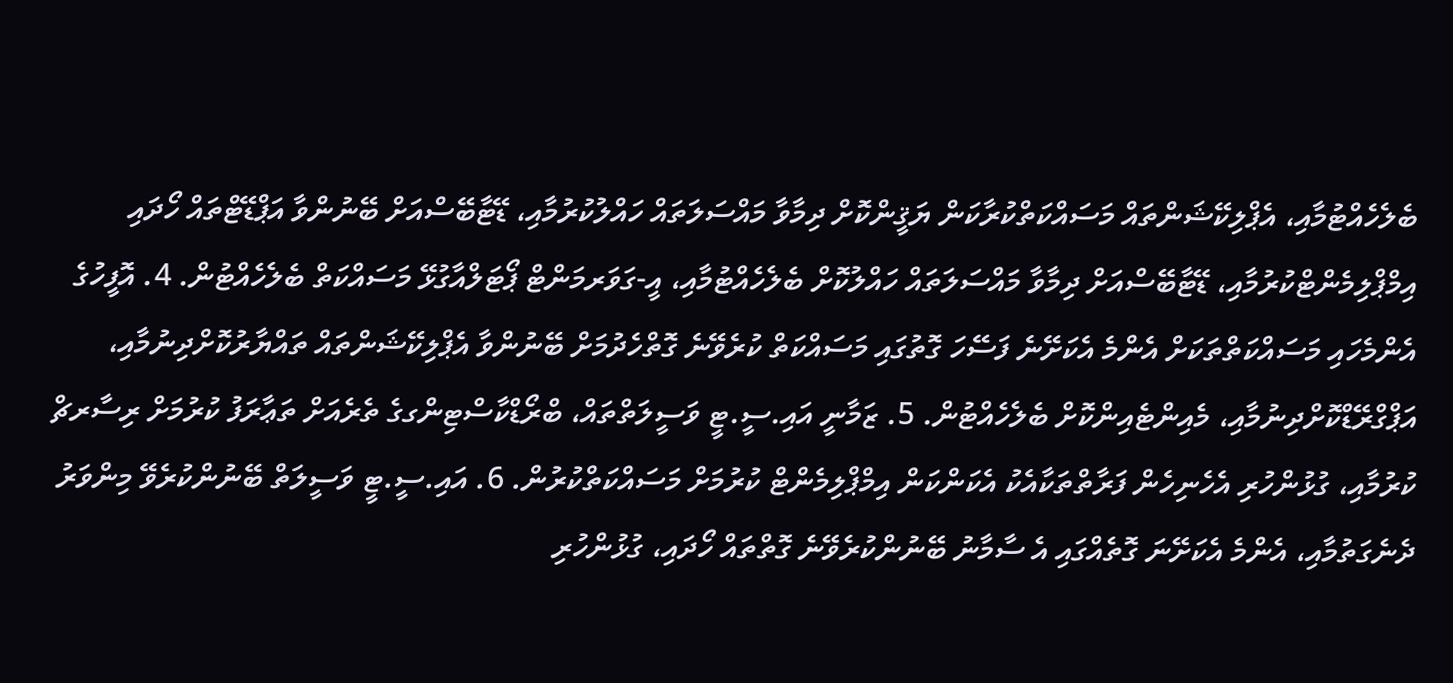ބެލެހެއްޓުމާއި، އެޕްލިކޭޝަންތައް މަސައްކަތްކުރާކަން ޔަޤީންކޮށް ދިމާވާ މައްސަލަތައް ހައްލުކުރުމާއި، ޑޭޓާބޭސްއަށް ބޭނުންވާ އަޕްޑޭޓްތައް ހޯދައި އިމްޕްލިމެންޓްކުރުމާއި، ޑޭޓާބޭސްއަށް ދިމާވާ މައްސަލަތައް ހައްލުކޮށް ބެލެހެއްޓުމާއި، އީ-ގަވަރމަންޓް ޕޯޓަލްއާގުޅޭ މަސައްކަތް ބެލެހެއްޓުން. 4. އޮފީހުގެ އެންމެހައި މަސައްކަތްތަކަށް އެންމެ އެކަށޭނެ ފަސޭހަ ގޮތުގައި މަސައްކަތް ކުރެވޭނެ ގޮތްހެދުމަށް ބޭނުންވާ އެޕްލިކޭޝަންތައް ތައްޔާރުކޮށްދިނުމާއި، އަޕްގްރޭޑްކޮށްދިނުމާއި، މެއިންޓެއިންކޮށް ބެލެހެއްޓުން. 5. ޒަމާނީ އައި.ސީ.ޓީ ވަސީލަތްތައް، ބްރޯޑްކާސްޓިންގގެ ތެރެއަށް ތަޢާރަފު ކުރުމަށް ރިސާރޗް ކުރުމާއި، ގުޅުންހުރި އެހެނިހެން ފަރާތްތަކާއެކު އެކަންކަން އިމްޕްލިމެންޓް ކުރުމަށް މަސައްކަތްކުރުން. 6. އައި.ސީ.ޓީ ވަސީލަތް ބޭނުންކުރެވޭ މިންވަރު ދެނެގަތުމާއި، އެންމެ އެކަށޭނަ ގޮތެއްގައި އެ ސާމާނު ބޭނުންކުރެވޭނެ ގޮތްތައް ހޯދައި، ގުޅުންހުރި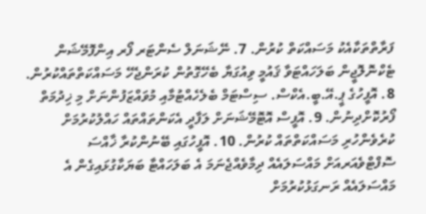ފަރާތްތަކާއެކު މަސައްކަތް ކުރުން. 7. ނޭޝަނަލް ސެންޓަރ ފޯރ އިންފޮމޭޝަން ޓެކްނޮލޮޖީން ބަލަހައްޓަވާ ޤައުމީ ވިއުގަޔާ ބެހޭގޮތުން ކުރަންޖެހޭ މަސައްކަތްތައްކުރުން. 8. އޮފީހުގެ ޕީ.އޭ.ބީ.އެކްސް. ސިސްޓަމް ބެލެހެއްޓުމާއި މުވައްޒަފުންނަށް މި ޚިދުމަތް ފޯރުކޮށްދިނުން. 9. އޮފީސް އޮޓޮމޭޝަނަށް ލަފާދީ އެކަންތައްތައް ހައްލުކުރުމަށް ކުރެވެންހުރި މަސައްކަތްތައް ކުރުން. 10. އޮފީހުގައި ބޭނުންކުރާ ޚާއްސަ ސޮފްޓްވެއަރއަށް މައްސަލައެއް ދިމާވެއްޖެނަމަ އެ ބަލަހައްޓާ ބަޔަކާގުޅައިގެން އެ މައްސަލައެއް ރަނގަޅުކުރުމަށް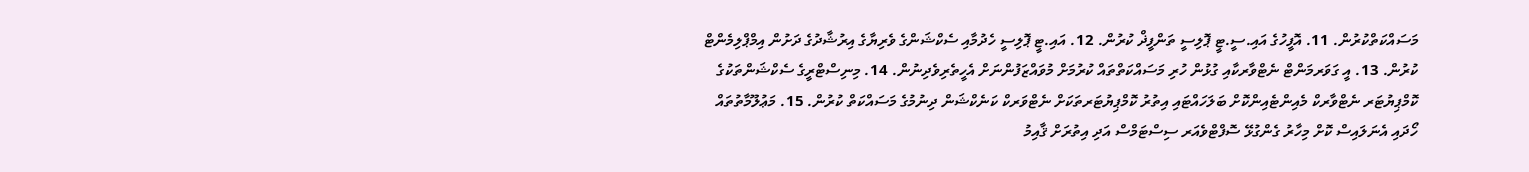މަސައްކަތްކުރުން. 11. އޮފީހުގެ އައި.ސީ.ޓީ ޕޮލިސީ ތަންފީޛް ކުރުން. 12. އައި.ޓީ ޕޮލިސީ ހެދުމާއި ސެކްޝަންގެ ވެރިޔާގެ އިރުޝާދުގެ ދަށުން އިމްޕްލިމެންޓް ކުރުން. 13. އީ ގަވަރމަންޓް ނެޓްވާރކާއި ގުޅުން ހުރި މަސައްކަތްތައް ކުރުމަށް މުވައްޒަފުންނަށް އެހީތެރިވެދިނުން. 14. މިނިސްޓްރީގެ ސެކްޝަންތަކުގެ ކޮމްޕިޔުޓަރ ނެޓްވާރކް މެއިންޓެއިންކޮށް ބަލަހައްޓައި އިތުރު ކޮމްޕިޔުޓަރތަކަށް ނެޓްވަރކް ކަނެކްޝަން ދިނުމުގެ މަސައްކަތް ކުރުން. 15. މަޢުލޫމާތުތައް ހޯދައި އެނަލައިސް ކޮށް މިހާރު ގެންގުޅޭ ސޮފްޓްވެއަރ ސިސްޓަމްސް އަދި އިތުރަށް ޤާއިމު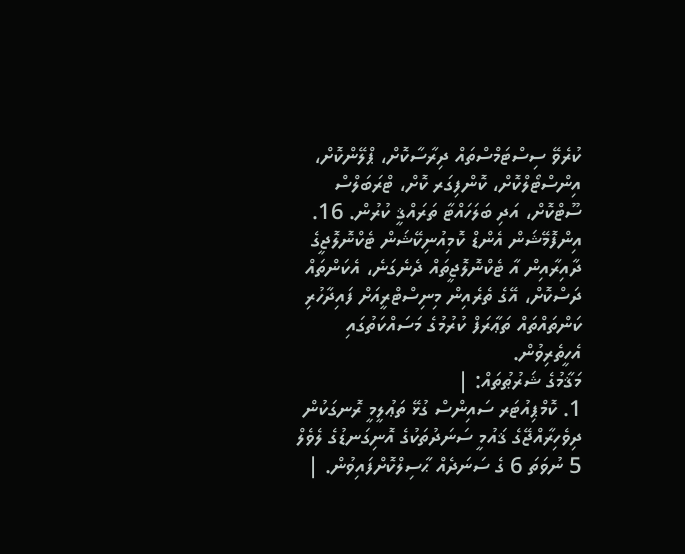ކުރެވޭ ސިސްޓަމްސްތައް ދިރާސާކޮށް، ޕްލޭންކޮށް، އިންސްޓޯލްކޮށް، ކޮންފިގަރ ކޮށް، ޓްރަބަލްސް ސޫޓްކޮށް، އަދި ބަލަހައްޓާ ތަރައްޤީ ކުރުން. 16. އިންފޮމޭޝަން އެންޑް ކޮމިއުނިކޭޝަން ޓެކްނޮލޮޖީގެ ދާއިރާއިން އާ ޓެކްނޮލޮޖީތައް ދެނެގަނެ، އެކަންތައް ދަސްކޮށް، އޭގެ ތެރެއިން މިނިސްޓްރީއަށް ފައިދާހުރި ކަންތައްތައް ތަޢާރަފް ކުރުމުގެ މަސައްކަތުގައި އެހީތެރިވުން.
މަޤާމުގެ ޝަރުޠުތައް: |
1. ކޮމްޕިއުޓަރ ސައިންސް ގުޅޭ ތަޢުލީމީ ރޮނގަކުން ދިވެހިރާއްޖޭގެ ޤައުމީ ސަނަދުތަކުގެ އޮނިގަނޑުގެ ލެވެލް 5 ނުވަތަ 6 ގެ ސަނަދެއް ޙާސިލްކޮށްފައިވުން. |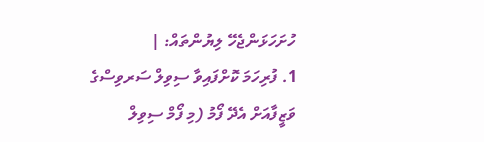ހުށަހަޅަންޖެހޭ ލިޔުންތައް: |
1. ފުރިހަމަ ކޮށްފައިވާ ސިވިލް ސަރވިސްގެ ވަޒީފާއަށް އެދޭ ފޯމު (މި ފޯމް ސިވިލް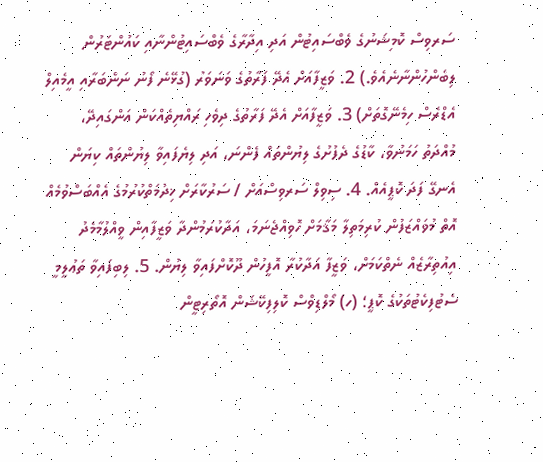ސަރވިސް ކޮމިޝަނުގެ ވެބްސައިޓުން އަދި އިދާރާގެ ވެބްސައިޓުންނާއި ކައުންޓަރުން ލިބެންހުންނާނެއެވެ.) 2. ވަޒީފާއަށް އެދޭ ފަރާތުގެ ވަނަވަރު (ގުޅޭނެ ފޯނު ނަންބަރާއި އީމެއިލް އެޑްރެސް ހިމެނޭގޮތަށް) 3. ވަޒީފާއަށް އެދޭ ފަރާތުގެ ދިވެހި ރައްޔިތެއްކަން އަންގައިދޭ، މުއްދަތު ހަމަނުވާ، ކާޑުގެ ދެފުށުގެ ލިޔުންތައް ފެންނަ، އަދި ލިޔެފައިވާ ލިޔުންތައް ކިޔަން އެނގޭ ފަދަ ކޮޕީއެއް. 4. ސިވިލް ސަރވިސްއަށް / ސަރުކާރަށް ޚިދުމަތްކުރުމުގެ އެއްބަސްވުމެއް އޮތް މުވައްޒަފުން ކުރިމަތިލާ މަޤާމަށް ހޮވިއްޖެނަމަ، އަދާކުރަމުންދާ ވަޒީފާއިން ވީއްލުމާމެދު އިއުތިރާޒެއް ނެތްކަމަށް، ވަޒީފާ އަދާކުރާ އޮފީހުން ދޫކޮށްފައިވާ ލިޔުން. 5. ލިބިފައިވާ ތަޢުލީމީ ސެޓުފިކެޓުތަކުގެ ކޮޕީ؛ (ހ) މޯލްޑިވްސް ކޮލިފިކޭޝަން އޮތޯރިޓީން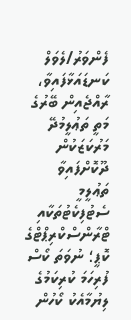ފެންވަރު/ލެވަލް ކަނޑައަޅާފައިވާ، ރާއްޖެއިން ބޭރުގެ މަތީ ތަޢުލީމުދޭ މަރުކަޒަކުން ދޫކޮށްފައިވާ ތަޢުލީމީ ސެޓުފިކެޓުތަކާއި ޓްރާންސްކްރިޕްޓްގެ ކޮޕީ؛ ނުވަތަ ކޯސް ފުރިހަމަ ކުރިކަމުގެ ލިޔުމާއެކު ކޯހުން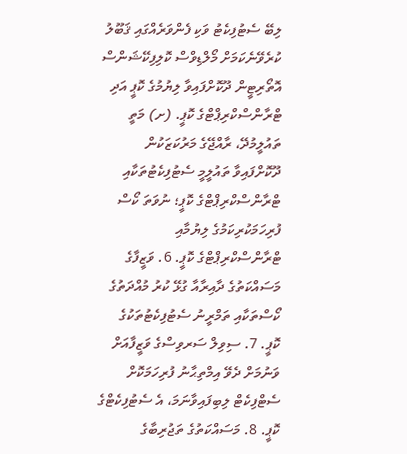ލިބޭ ސެޓުފިކެޓު ވަކި ފެންވަރެއްގައި ޤަބޫލު ކުރެވޭނެކަމަށް މޯލްޑިވްސް ކޮލިފިކޭޝަންސް އޮތޯރިޓީން ދޫކޮށްފައިވާ ލިޔުމުގެ ކޮޕީ އަދި ޓްރާންސްކްރިޕްޓްގެ ކޮޕީ. (ށ) މަތީ ތައުލީމުދޭ، ރާއްޖޭގެ މަރުކަޒަކުން ދޫކޮށްފައިވާ ތައުލީމީ ސެޓުފިކެޓުތަކާއި ޓްރާންސްކްރިޕްޓްގެ ކޮޕީ؛ ނުވަތަ ކޯސް ފުރިހަމަކުރިކަމުގެ ލިޔުމާއި ޓްރާންސްކްރިޕްޓްގެ ކޮޕީ. 6. ވަޒީފާގެ މަސައްކަތުގެ ދާއިރާއާ ގުޅޭ ކުރު މުއްދަތުގެ ކޯސްތަކާއި ތަމްރީނު ސެޓުފިކެޓުތަކުގެ ކޮޕީ. 7. ސިވިލް ސަރވިސްގެ ވަޒީފާއަށް ވަނުމަށް ދެވޭ އިމްތިޙާނު ފުރިހަމަކޮށް ސެޓްފިކެޓް ލިބިފައިވާނަމަ، އެ ސެޓުފިކެޓްގެ ކޮޕީ. 8. މަސައްކަތުގެ ތަޖުރިބާގެ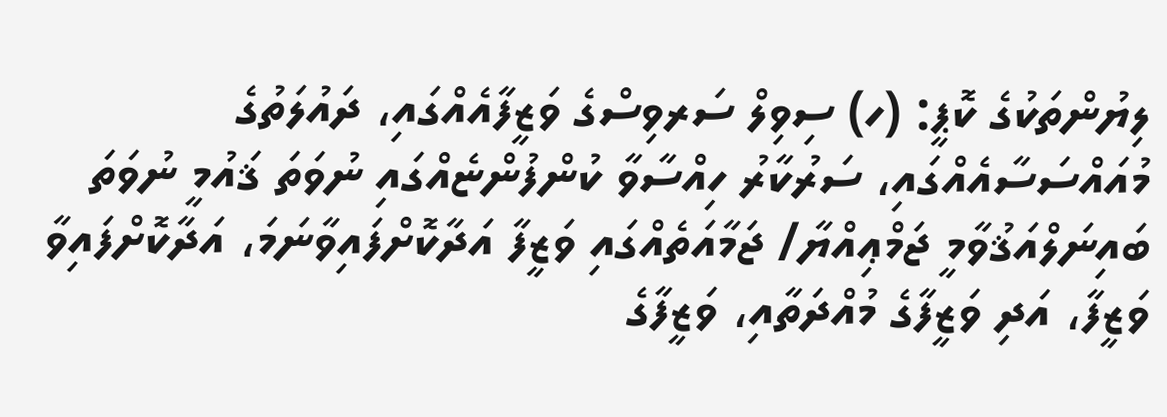ލިޔުންތަކުގެ ކޮޕީ: (ހ) ސިވިލް ސަރވިސްގެ ވަޒީފާއެއްގައި، ދައުލަތުގެ މުއައްސަސާއެއްގައި، ސަރުކާރު ހިއްސާވާ ކުންފުންޏެއްގައި ނުވަތަ ޤައުމީ ނުވަތަ ބައިނަލްއަޤުވާމީ ޖަމްޢިއްޔާ/ ޖަމާއަތެއްގައި ވަޒީފާ އަދާކޮށްފައިވާނަމަ، އަދާކޮށްފައިވާ ވަޒީފާ، އަދި ވަޒީފާގެ މުއްދަތާއި، ވަޒީފާގެ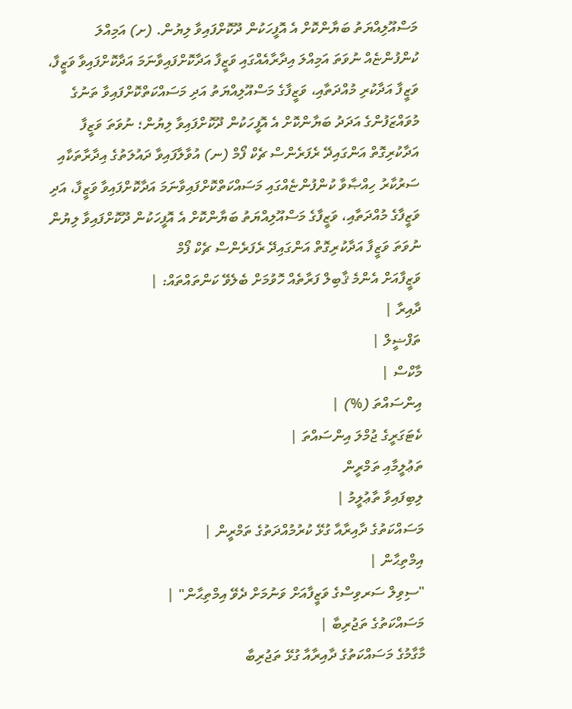މަސްއޫލިއްޔަތު ބަޔާންކޮށް އެ އޮފީހަކުން ދޫކޮށްފައިވާ ލިޔުން. (ށ) އަމިއްލަ ކުންފުންޏެއް ނުވަތަ އަމިއްލަ އިދާރާއެއްގައި ވަޒީފާ އަދާކޮށްފައިވާނަމަ އަދާކޮށްފައިވާ ވަޒީފާ، ވަޒީފާ އަދާކުރި މުއްދަތާއި، ވަޒީފާގެ މަސްއޫލިއްޔަތު އަދި މަސައްކަތްކޮށްފައިވާ ތަނުގެ މުވައްޒަފުންގެ އަދަދު ބަޔާންކޮށް އެ އޮފީހަކުން ދޫކޮށްފައިވާ ލިޔުން؛ ނުވަތަ ވަޒީފާ އަދާކުރިގޮތް އަންގައިދޭ ރެފަރެންސް ޗެކް ފޯމް (ނ) އުވާލާފައިވާ ދައުލަތުގެ އިދާރާތަކާއި ސަރުކާރު ހިއްޞާވާ ކުންފުންޏެއްގައި މަސައްކަތްކޮށްފައިވާނަމަ އަދާކޮށްފައިވާ ވަޒީފާ، އަދި ވަޒީފާގެ މުއްދަތާއި، ވަޒީފާގެ މަސްއޫލިއްޔަތު ބަޔާންކޮށް އެ އޮފީހަކުން ދޫކޮށްފައިވާ ލިޔުން ނުވަތަ ވަޒީފާ އަދާކުރިގޮތް އަންގައިދޭ ރެފަރެންސް ޗެކް ފޯމް
ވަޒީފާއަށް އެންމެ ޤާބިލް ފަރާތެއް ހޮވުމަށް ބެލެވޭ ކަންތައްތައް: |
ދާއިރާ |
ތަފްޟީލް |
މާކްސް |
އިންސައްތަ (%) |
ކެޓަގަރީގެ ޖުމްލަ އިންސައްތަ |
ތަޢުލީމާއި ތަމްރީން
ލިބިފައިވާ ތާޢުލީމު |
މަސައްކަތުގެ ދާއިރާއާ ގުޅޭ ކުރުމުއްދަތުގެ ތަމްރީން |
އިމްތިޙާން |
"ސިވިލް ސަރވިސްގެ ވަޒީފާއަށް ވަނުމަށް ދެވޭ އިމްތިޙާން" |
މަސައްކަތުގެ ތަޖުރިބާ |
މާގާމުގެ މަސައްކަތުގެ ދާއިރާއާ ގުޅޭ ތަޖުރިބާ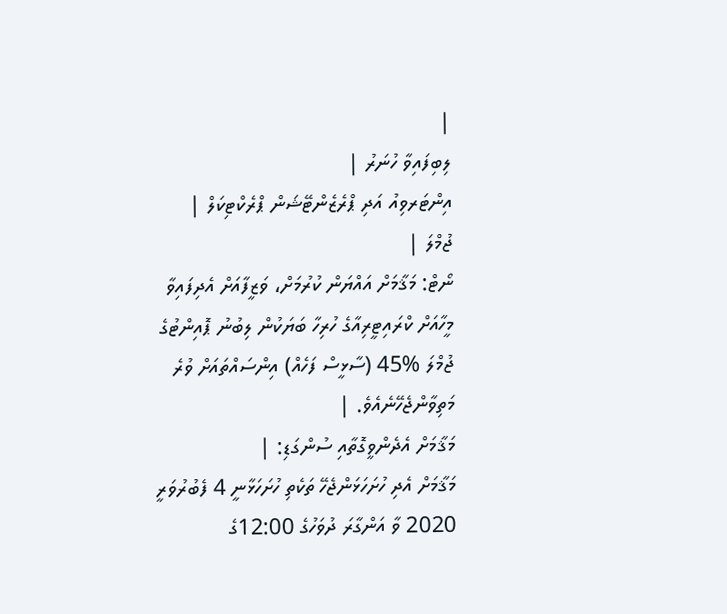|
ލިބިފައިވާ ހުނަރު |
އިންޓަރވިއު އަދި ޕްރެޒެންޓޭޝަން ޕްރެކްޓިކަލް |
ޖުމްލަ |
ނޯޓް: މަޤާމަށް އައްޔަން ކުރުމަށް، ވަޒީފާއަށް އެދިފައިވާ މީހާއަށް ކްރައިޓީރިއާގެ ހުރިހާ ބަޔަކުން ލިބުނު ޕޮއިންޓުގެ ޖުމްލަ %45 (ސާޅީސް ފަހެއް) އިންސައްތައަށް ވުރެ މަތިވާންޖެހޭނެއެވެ. |
މަޤާމަށް އެދެންވީގޮތާއި ސުންގަޑި: |
މަޤާމަށް އެދި ހުށަހަޅަންޖެހޭ ތަކެތި ހުށަހަޅާނީ 4 ފެބުރުވަރީ 2020 ވާ އަންގާރަ ދުވަހުގެ 12:00ގެ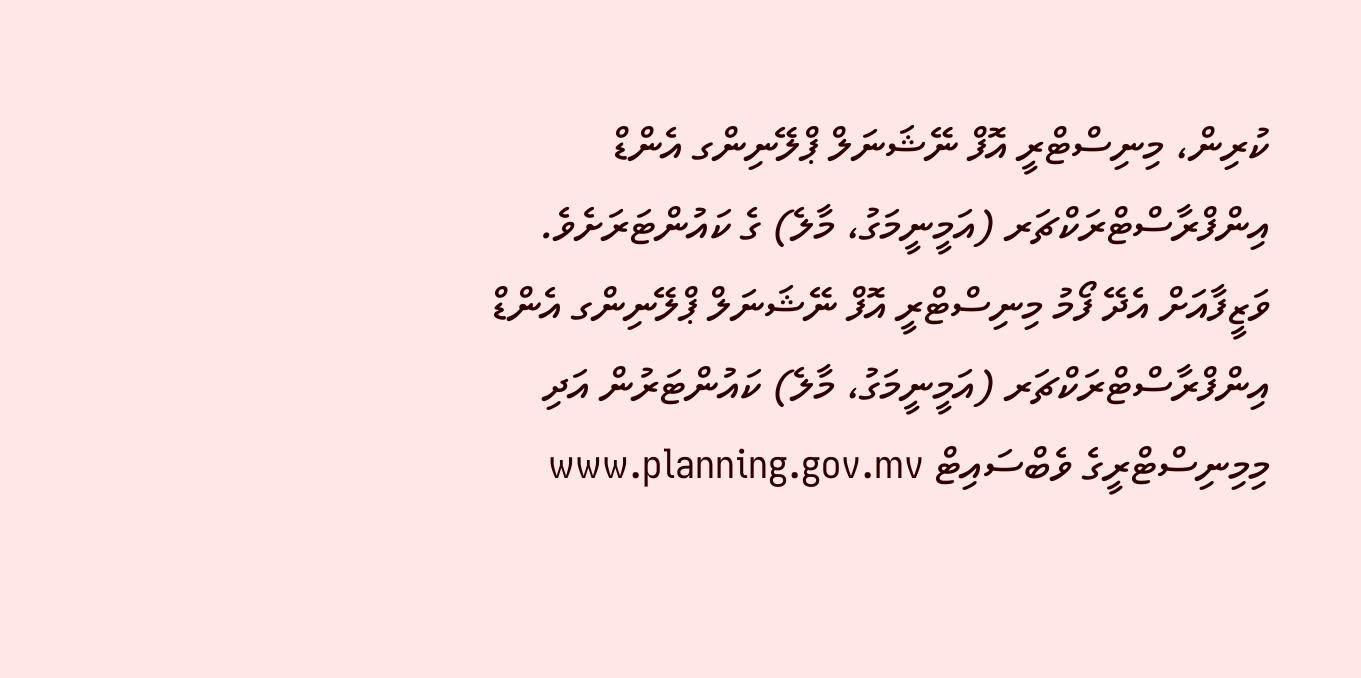ކުރިން، މިނިސްޓްރީ އޮފް ނޭޝަނަލް ޕްލޭނިންގ އެންޑް އިންފްރާސްޓްރަކްޗަރ (އަމީނީމަގު، މާލެ) ގެ ކައުންޓަރަށެވެ. ވަޒީފާއަށް އެދޭ ފޯމު މިނިސްޓްރީ އޮފް ނޭޝަނަލް ޕްލޭނިންގ އެންޑް އިންފްރާސްޓްރަކްޗަރ (އަމީނީމަގު، މާލެ) ކައުންޓަރުން އަދި މިމިނިސްޓްރީގެ ވެބްސައިޓް www.planning.gov.mv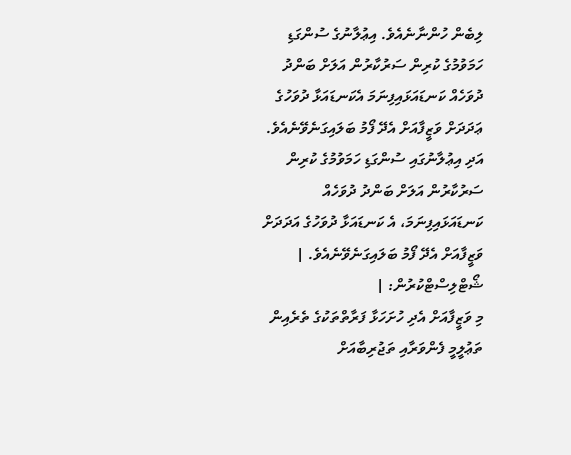ލިބެން ހުންނާނެއެވެ. އިޢުލާނުގެ ސުންގަޑި ހަމަވުމުގެ ކުރިން ސަރުކާރުން އަލަށް ބަންދު ދުވަހެއް ކަނޑައަޅައިފިނަމަ އެކަނޑައަޅާ ދުވަހުގެ ޢަދަދަށް ވަޒީފާއަށް އެދޭ ފޯމު ބަލައިގަނެވޭނެއެވެ. އަދި އިޢުލާނުގައި ސުންގަޑި ހަމަވުމުގެ ކުރިން ސަރުކާރުން އަލަށް ބަންދު ދުވަހެއް ކަނޑައަޅައިފިނަމަ، އެ ކަނޑައަޅާ ދުވަހުގެ އަދަދަށް ވަޒީފާއަށް އެދޭ ފޯމު ބަލައިގަނެވޭނެއެވެ. |
ޝޯޓްލިސްޓްކުރުން: |
މި ވަޒީފާއަށް އެދި ހުށަހަޅާ ފަރާތްތަކުގެ ތެރެއިން ތަޢުލީމީ ފެންވަރާއި ތަޖުރިބާއަށް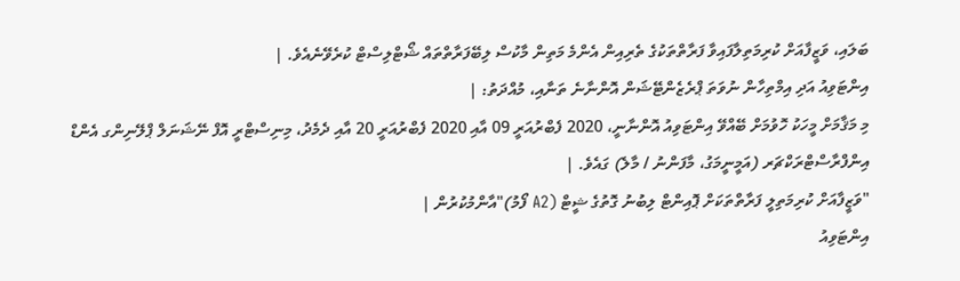ބަލައި، ވަޒީފާއަށް ކުރިމަތިލާފައިވާ ފަރާތްތަކުގެ ތެރިއިން އެންމެ މަތިން މާކުސް ލިބޭފަރާތްތައް ޝޯޓްލިސްޓް ކުރެވޭނެއެވެ. |
އިންޓަވިއު އަދި އިމްތިހާން ނުވަތަ ޕްރެޒެންޓޭޝަން އޮންނާނެ ތަނާއި، މުއްދަތު: |
މި މަޤާމަށް މީހަކު ހޮވުމަށް ބޭއްވޭ އިންޓަވިއު އޮންނާނީ، 2020 ފެބްރުއަރީ 09 އާއި 2020 ފެބްރުއަރީ 20 އާއި ދެމެދު، މިނިސްޓްރީ އޮފް ނޭޝަނަލް ޕްލޭނިންގ އެންޑް އިންފްރާސްޓްރަކްޗަރ (އަމީނީމަގު، މާފަންނު / މާލެ) ގައެވެ. |
"ވަޒީފާއަށް ކުރިމަތިލީ ފަރާތްތަކަށް ޕޮއިންޓް ލިބުނު ގޮތުގެ ޝީޓް (A2 ފޯމު)"އާންމުކުރުން |
އިންޓަވިއު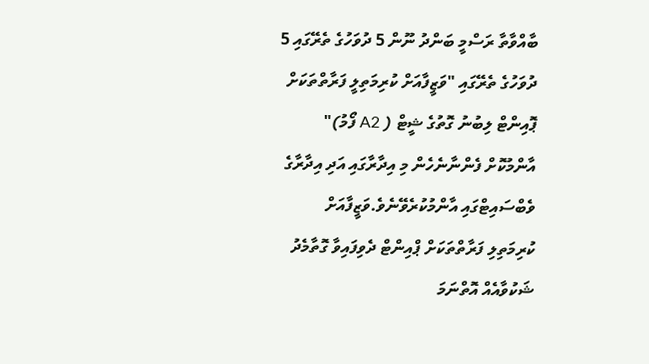ބާއްވާތާ ރަސްމީ ބަންދު ނޫން 5 ދުވަހުގެ ތެރޭގައި 5 ދުވަހުގެ ތެރޭގައި "ވަޒީފާއަށް ކުރިމަތިލީ ފަރާތްތަކަށް ޕޮއިންޓް ލިބުނު ގޮތުގެ ޝީޓް ( A2 ފޯމު)" އާންމުކޮށް ފެންނާނެހެން މި އިދާރާގައި އަދި އިދާރާގެ ވެބްސައިޓްގައި އާންމުކުރެވޭނެވެ.ވަޒީފާއަށް ކުރިމަތިލި ފަރާތްތަކަށް ޕްއިންޓް ދެވިފައިވާ ގޮތާމެދު ޝަކުވާއެއް އޮތްނަމަ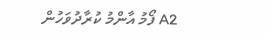A2 ފޯމު އާންމު ކުރާދުވަހުން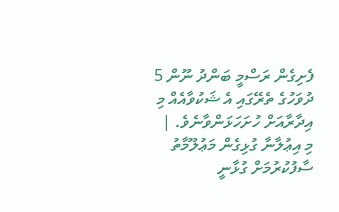ފެށިގެން ރަސްމީ ބަންދު ނޫން 5 ދުވަހުގެ ތެރޭގައި އެ ޝަކުވާއެއް މި އިދާރާއަށް ހުށަހަޅަންވާނެވެ. |
މި އިޢުލާނާ ގުޅިގެން މަޢުލޫމާތު ސާފުކުރުމަށް ގުޅާނީ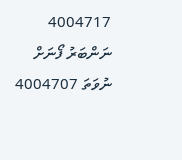4004717 ނަންބަރު ފޯނަށް ނުވަތަ 4004707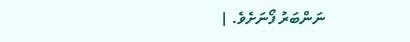ނަންބަރު ފޯނަށެވެ. |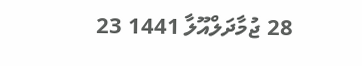28 ޖުމާދަލްއޫލާ 1441 23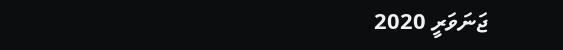ޖަނަވަރީ 2020